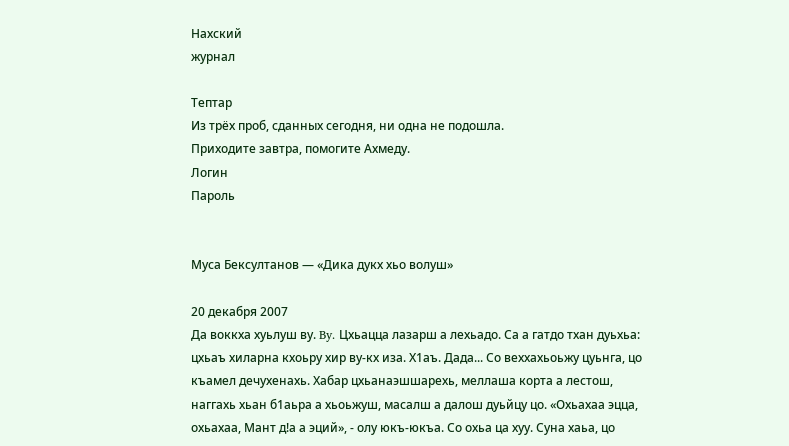Нахский
журнал

Тептар
Из трёх проб, сданных сегодня, ни одна не подошла.
Приходите завтра, помогите Ахмеду.
Логин
Пароль


Муса Бексултанов — «Дика дукх хьо волуш»

20 декабря 2007
Да воккха хуьлуш ву. By. Цхьацца лазарш а лехьадо. Са а гатдо тхан дуьхьа: цхьаъ хиларна кхоьру хир ву-кх иза. Х1аъ. Дада... Со веххахьоьжу цуьнга, цо къамел дечухенахь. Хабар цхьанаэшшарехь, меллаша корта а лестош, наггахь хьан б1аьра а хьоьжуш, масалш а далош дуьйцу цо. «Охьахаа эцца, охьахаа, Мант д!а а эций», - олу юкъ-юкъа. Со охьа ца хуу. Суна хаьа, цо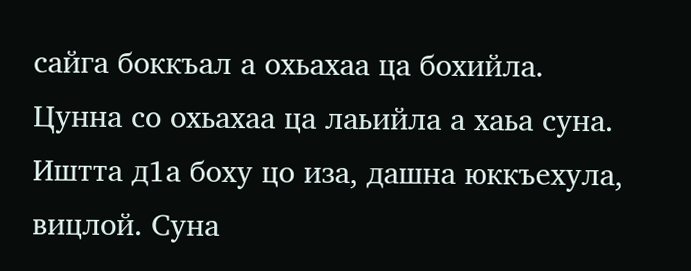сайга боккъал а охьахаа ца бохийла. Цунна со охьахаа ца лаьийла а хаьа суна. Иштта д1а боху цо иза, дашна юккъехула, вицлой. Суна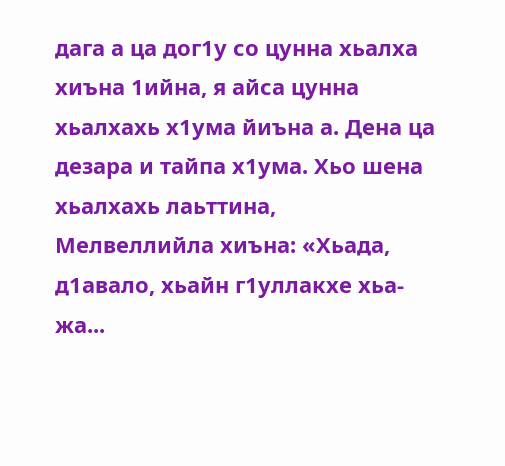дага а ца дог1у со цунна хьалха хиъна 1ийна, я айса цунна хьалхахь х1ума йиъна а. Дена ца дезара и тайпа х1ума. Хьо шена хьалхахь лаьттина, Мелвеллийла хиъна: «Хьада, д1авало, хьайн г1уллакхе хьа-жа...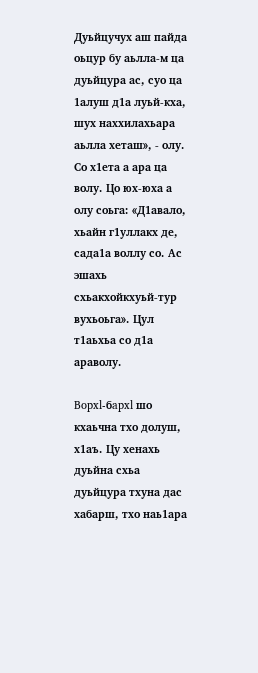Дуьйцучух аш пайда оьцур бу аьлла-м ца дуьйцура ас, суо ца 1алуш д1а луьй-кха, шух наххилахьара аьлла хеташ», - олу. Со х1ета а ара ца волу. Цо юх-юха а олу соьга: «Д1авало, хьайн г1уллакх де, сада1а воллу со. Ас эшахь схьакхойкхуьй-тур вухьоьга». Цул т1аьхьа со д1а араволу.

Bopxl-бapxl шо кхаьчна тхо долуш, х1аъ. Цу хенахь дуьйна схьа дуьйцура тхуна дас хабарш, тхо наь1ара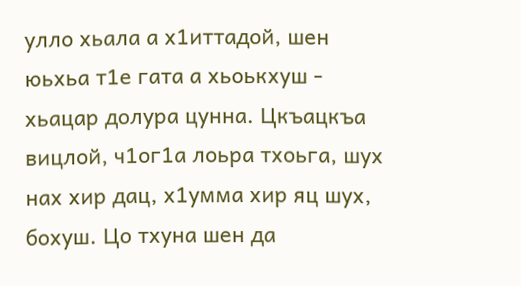улло хьала а х1иттадой, шен юьхьа т1е гата а хьоькхуш - хьацар долура цунна. Цкъацкъа вицлой, ч1ог1а лоьра тхоьга, шух нах хир дац, х1умма хир яц шух, бохуш. Цо тхуна шен да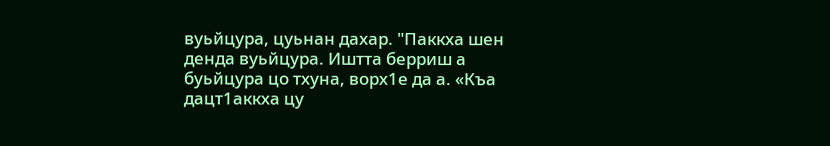вуьйцура, цуьнан дахар. "Паккха шен денда вуьйцура. Иштта берриш а буьйцура цо тхуна, ворх1е да а. «Къа дацт1аккха цу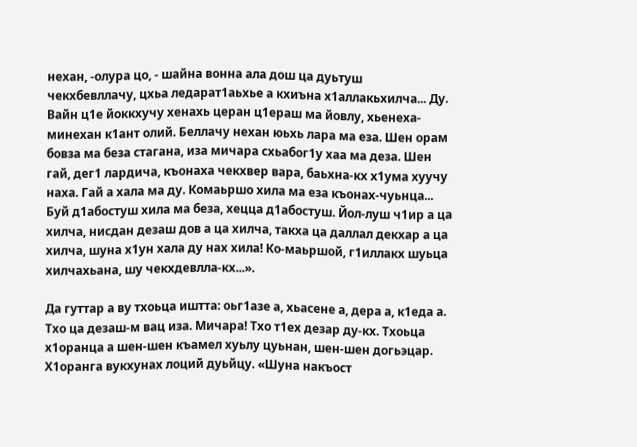нехан, -олура цо, - шайна вонна ала дош ца дуьтуш чекхбевллачу, цхьа ледарат1аьхье а кхиъна х1аллакьхилча... Ду. Вайн ц1е йоккхучу хенахь церан ц1ераш ма йовлу, хьенеха-минехан к1ант олий. Беллачу нехан юьхь лара ма еза. Шен орам бовза ма беза стагана, иза мичара схьабог1у хаа ма деза. Шен гай, дег1 лардича, къонаха чекхвер вара, баьхна-кх х1ума хуучу наха. Гай а хала ма ду. Комаьршо хила ма еза къонах-чуьнца... Буй д1абостуш хила ма беза, хецца д1абостуш. Йол-луш ч1ир а ца хилча, нисдан дезаш дов а ца хилча, такха ца даллал декхар а ца хилча, шуна х1ун хала ду нах хила! Ко-маьршой, г1иллакх шуьца хилчахьана, шу чекхдевлла-кх...».

Да гуттар а ву тхоьца иштта: оьг1азе а, хьасене а, дера а, к1еда а. Тхо ца дезаш-м вац иза. Мичара! Тхо т1ех дезар ду-кх. Тхоьца х1оранца а шен-шен къамел хуьлу цуьнан, шен-шен догьэцар. Х1оранга вукхунах лоций дуьйцу. «Шуна накъост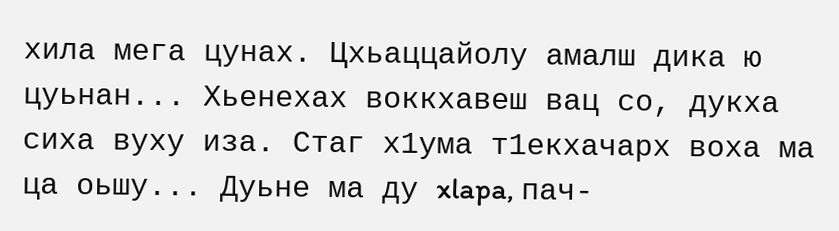хила мега цунах. Цхьаццайолу амалш дика ю цуьнан... Хьенехах воккхавеш вац со, дукха сиха вуху иза. Стаг х1ума т1екхачарх воха ма ца оьшу... Дуьне ма ду xlapa, пач-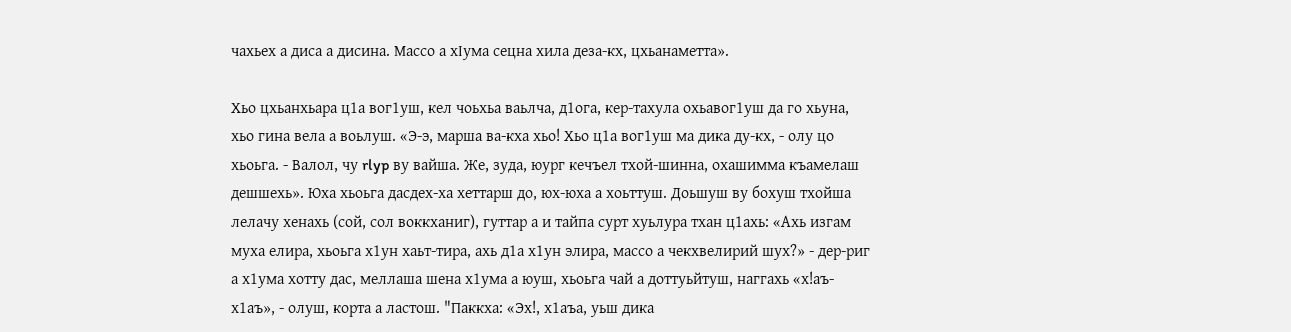чахьех а диса а дисина. Массо а хIума сецна хила деза-кх, цхьанаметта».

Хьо цхьанхьара ц1а вог1уш, кел чоьхьа ваьлча, д1ога, кер-тахула охьавог1уш да го хьуна, хьо гина вела а воьлуш. «Э-э, марша ва-кха хьо! Хьо ц1а вог1уш ма дика ду-кх, - олу цо хьоьга. - Валол, чу rlyp ву вайша. Же, зуда, юург кечъел тхой-шинна, охашимма къамелаш дешшехь». Юха хьоьга дасдех-ха хеттарш до, юх-юха а хоьттуш. Доьшуш ву бохуш тхойша лелачу хенахь (сой, сол воккханиг), гуттар а и тайпа сурт хуьлура тхан ц1ахь: «Ахь изгам муха елира, хьоьга х1ун хаьт-тира, ахь д1а х1ун элира, массо а чекхвелирий шух?» - дер-риг а х1ума хотту дас, меллаша шена х1ума а юуш, хьоьга чай а доттуьйтуш, наггахь «х!аъ-х1аъ», - олуш, корта а ластош. "Паккха: «Эх!, х1аъа, уьш дика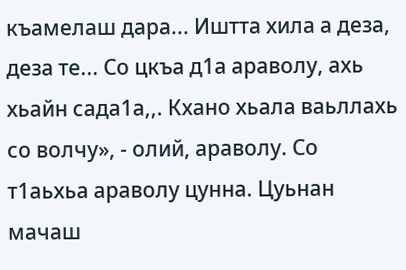къамелаш дара... Иштта хила а деза, деза те... Со цкъа д1а араволу, ахь хьайн сада1а,,. Кхано хьала ваьллахь со волчу», - олий, араволу. Со т1аьхьа араволу цунна. Цуьнан мачаш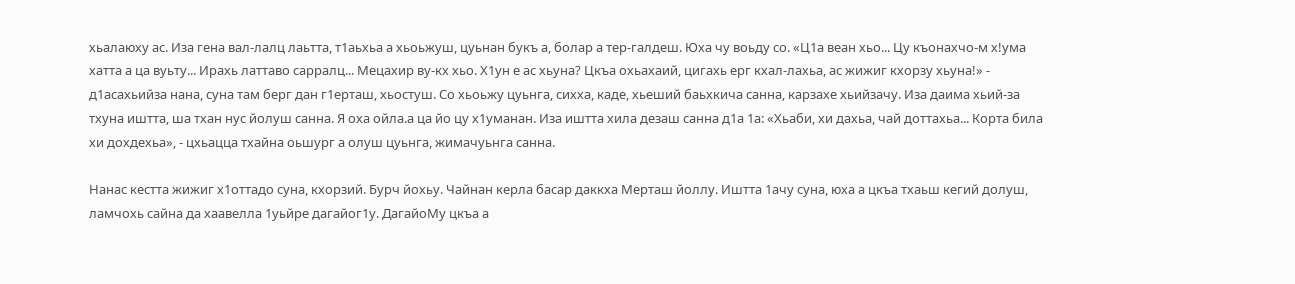хьалаюху ас. Иза гена вал-лалц лаьтта, т1аьхьа а хьоьжуш, цуьнан букъ а, болар а тер-галдеш. Юха чу воьду со. «Ц1а веан хьо... Цу къонахчо-м х!ума хатта а ца вуьту... Ирахь латтаво сарралц... Мецахир ву-кх хьо. Х1ун е ас хьуна? Цкъа охьахаий, цигахь ерг кхал-лахьа, ас жижиг кхорзу хьуна!» - д1асахьийза нана, суна там берг дан г1ерташ, хьостуш. Со хьоьжу цуьнга, сихха, каде, хьеший баьхкича санна, карзахе хьийзачу. Иза даима хьий-за тхуна иштта, ша тхан нус йолуш санна. Я оха ойла.а ца йо цу х1уманан. Иза иштта хила дезаш санна д1а 1а: «Хьаби, хи дахьа, чай доттахьа... Корта била хи дохдехьа», - цхьацца тхайна оьшург а олуш цуьнга, жимачуьнга санна.

Нанас кестта жижиг х1оттадо суна, кхорзий. Бурч йохьу. Чайнан керла басар даккха Мерташ йоллу. Иштта 1ачу суна, юха а цкъа тхаьш кегий долуш, ламчохь сайна да хаавелла 1уьйре дагайог1у. ДагайоМу цкъа а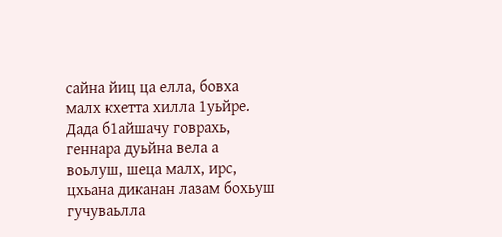сайна йиц ца елла, бовха малх кхетта хилла 1уьйре. Дада б1айшачу говрахь, геннара дуьйна вела а воьлуш, шеца малх, ирс, цхьана диканан лазам бохьуш гучуваьлла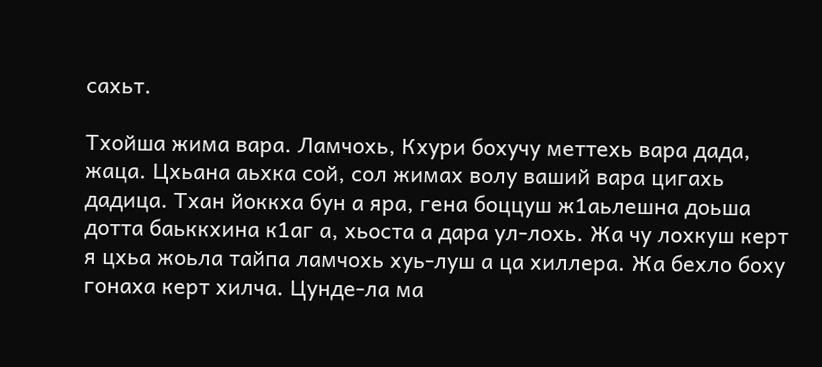сахьт.

Тхойша жима вара. Ламчохь, Кхури бохучу меттехь вара дада, жаца. Цхьана аьхка сой, сол жимах волу ваший вара цигахь дадица. Тхан йоккха бун а яра, гена боццуш ж1аьлешна доьша дотта баьккхина к1аг а, хьоста а дара ул-лохь. Жа чу лохкуш керт я цхьа жоьла тайпа ламчохь хуь-луш а ца хиллера. Жа бехло боху гонаха керт хилча. Цунде-ла ма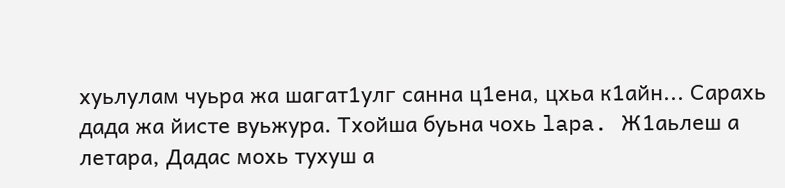хуьлулам чуьра жа шагат1улг санна ц1ена, цхьа к1айн... Сарахь дада жа йисте вуьжура. Тхойша буьна чохь lapa. Ж1аьлеш а летара, Дадас мохь тухуш а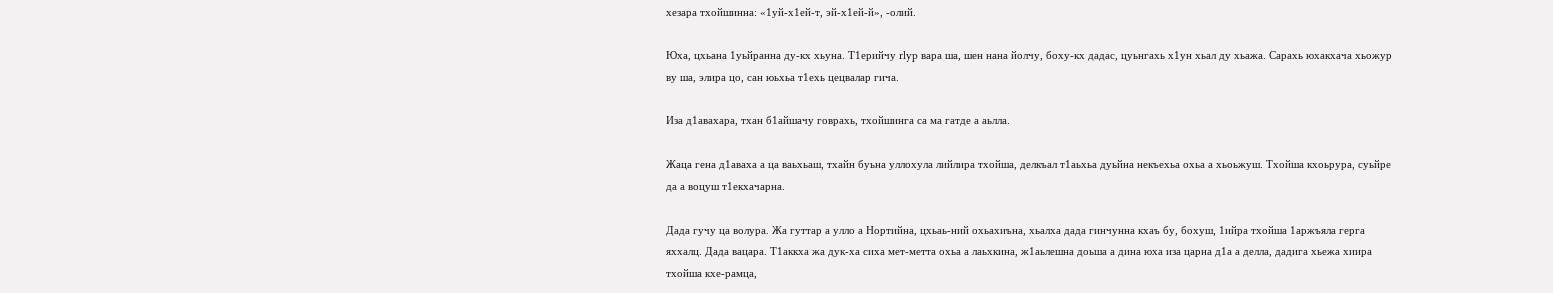хезара тхойшинна: «1уй-х1ей-т, эй-х1ей-й», -олий.

Юха, цхьана 1уьйранна ду-кх хьуна. Т1ерийчу rlyp вара ша, шен нана йолчу, боху-кх дадас, цуьнгахь х1ун хьал ду хьажа. Сарахь юхакхача хьожур ву ша, элира цо, сан юьхьа т1ехь цецвалар гича.

Иза д1авахара, тхан б1айшачу говрахь, тхойшинга са ма гатде а аьлла.

Жаца гена д1аваха а ца ваьхьаш, тхайн буьна уллохула лийлира тхойша, делкъал т1аьхьа дуьйна некъехьа охьа а хьоьжуш. Тхойша кхоьрура, суьйре да а воцуш т1екхачарна.

Дада гучу ца волура. Жа гуттар а улло а Нортийна, цхьаь-ний охьахиъна, хьалха дада гинчунна кхаъ бу, бохуш, 1ийра тхойша 1аржъяла герга яххалц. Дада вацара. Т1аккха жа дук-ха сиха мет-метта охьа а лаьхкина, ж1аьлешна доьша а дина юха иза царна д1а а делла, дадига хьежа хиира тхойша кхе-рамца,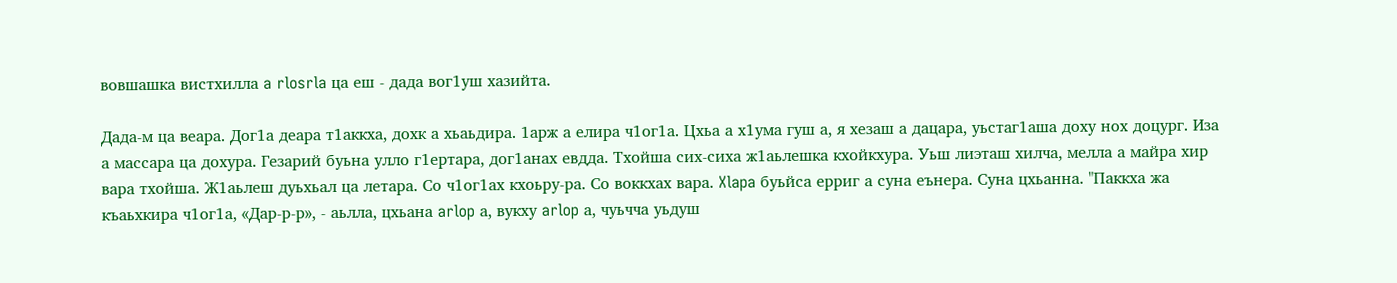вовшашка вистхилла a rlosrla ца еш - дада вог1уш хазийта.

Дада-м ца веара. Дог1а деара т1аккха, дохк а хьаьдира. 1арж а елира ч1ог1а. Цхьа а х1ума гуш а, я хезаш а дацара, уьстаг1аша доху нох доцург. Иза а массара ца дохура. Гезарий буьна улло г1ертара, дог1анах евдда. Тхойша сих-сиха ж1аьлешка кхойкхура. Уьш лиэташ хилча, мелла а майра хир вара тхойша. Ж1аьлеш дуьхьал ца летара. Со ч1ог1ах кхоьру-ра. Со воккхах вара. Xlapa буьйса ерриг а суна еънера. Суна цхьанна. "Паккха жа къаьхкира ч1ог1а, «Дар-р-р», - аьлла, цхьана arlop а, вукху arlop а, чуьчча уьдуш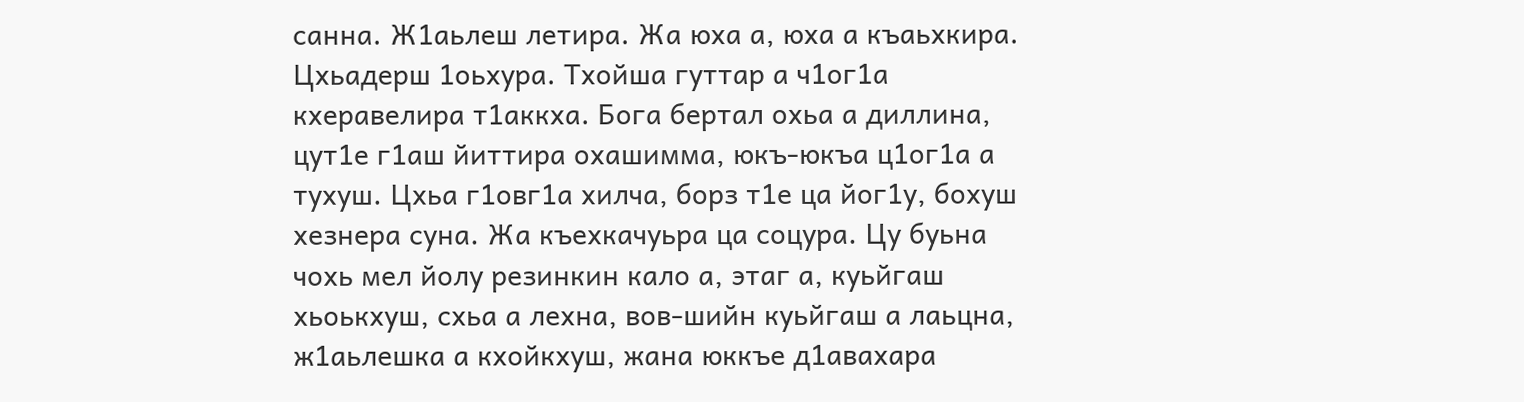санна. Ж1аьлеш летира. Жа юха а, юха а къаьхкира. Цхьадерш 1оьхура. Тхойша гуттар а ч1ог1а кхеравелира т1аккха. Бога бертал охьа а диллина, цут1е г1аш йиттира охашимма, юкъ-юкъа ц1ог1а а тухуш. Цхьа г1овг1а хилча, борз т1е ца йог1у, бохуш хезнера суна. Жа къехкачуьра ца соцура. Цу буьна чохь мел йолу резинкин кало а, этаг а, куьйгаш хьоькхуш, схьа а лехна, вов-шийн куьйгаш а лаьцна, ж1аьлешка а кхойкхуш, жана юккъе д1авахара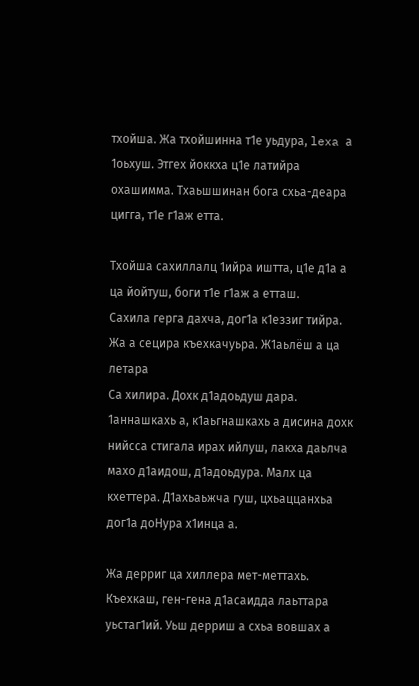тхойша. Жа тхойшинна т1е уьдура, lexa а 1оьхуш. Этгех йоккха ц1е латийра охашимма. Тхаьшшинан бога схьа-деара цигга, т1е г1аж етта.

Тхойша сахиллалц 1ийра иштта, ц1е д1а а ца йойтуш, боги т1е г1аж а етташ.
Сахила герга дахча, дог1а к1еззиг тийра. Жа а сецира къехкачуьра. Ж1аьлёш а ца летара
Са хилира. Дохк д1адоьдуш дара. 1аннашкахь а, к1аьгнашкахь а дисина дохк нийсса стигала ирах ийлуш, лакха даьлча махо д1аидош, д1адоьдура. Малх ца кхеттера. Д1ахьаьжча гуш, цхьаццанхьа дог1а доНура х1инца а.

Жа дерриг ца хиллера мет-меттахь. Къехкаш, ген-гена д1асаидда лаьттара уьстаг1ий. Уьш дерриш а схьа вовшах а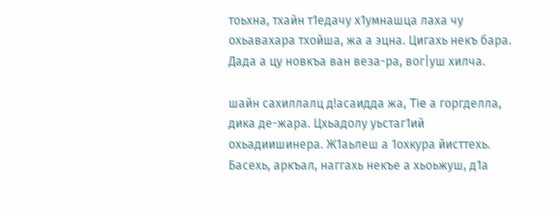тоьхна, тхайн т1едачу х1умнашца лаха чу охьавахара тхойша, жа а эцна. Цигахь некъ бара. Дада а цу новкъа ван веза-ра, вог|уш хилча.

шайн сахиллалц д!асаидда жа, Tie а горгделла, дика де-жара. Цхьадолу уьстаг1ий охьадиишинера. Ж1аьлеш а 1охкура йисттехь. Басехь, аркъал, наггахь некъе а хьоьжуш, д1а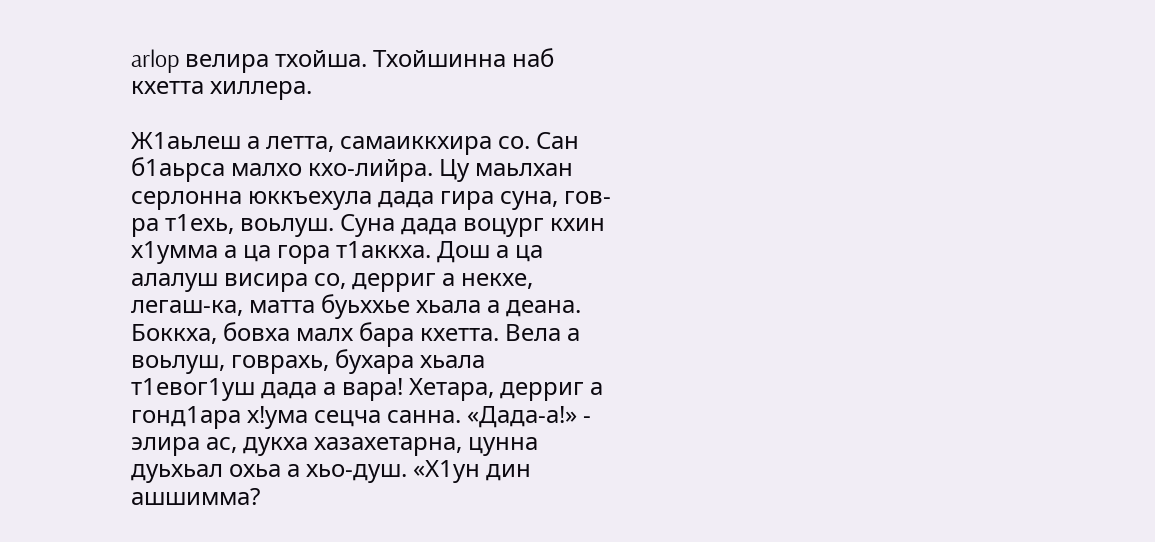arlop велира тхойша. Тхойшинна наб кхетта хиллера.

Ж1аьлеш а летта, самаиккхира со. Сан б1аьрса малхо кхо-лийра. Цу маьлхан серлонна юккъехула дада гира суна, гов-ра т1ехь, воьлуш. Суна дада воцург кхин х1умма а ца гора т1аккха. Дош а ца алалуш висира со, дерриг а некхе, легаш-ка, матта буьххье хьала а деана. Боккха, бовха малх бара кхетта. Вела а воьлуш, говрахь, бухара хьала т1евог1уш дада а вара! Хетара, дерриг а гонд1ара х!ума сецча санна. «Дада-а!» - элира ас, дукха хазахетарна, цунна дуьхьал охьа а хьо-душ. «Х1ун дин ашшимма?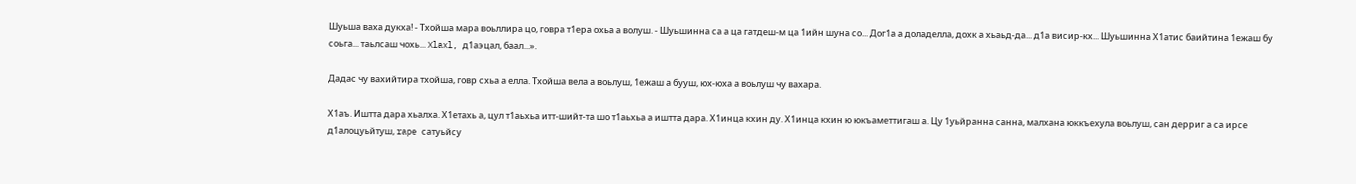Шуьша ваха дукха! - Тхойша мара воьллира цо, говра т1ера охьа а волуш. - Шуьшинна са а ца гатдеш-м ца 1ийн шуна со... Дог1а а доладелла, дохк а хьаьд-да... д1а висир-кх... Шуьшинна Х1атис баийтина 1ежаш бу соьга... таьлсаш чохь... Xlaxl, д1аэцал, баал...».

Дадас чу вахийтира тхойша, говр схьа а елла. Тхойша вела а воьлуш, 1ежаш а бууш, юх-юха а воьлуш чу вахара.

Х1аъ. Иштта дара хьалха. Х1етахь а, цул т1аьхьа итт-шийт-та шо т1аьхьа а иштта дара. Х1инца кхин ду. Х1инца кхин ю юкъаметтигаш а. Цу 1уьйранна санна, малхана юккъехула воьлуш, сан дерриг а са ирсе д1алоцуьйтуш, rape сатуьйсу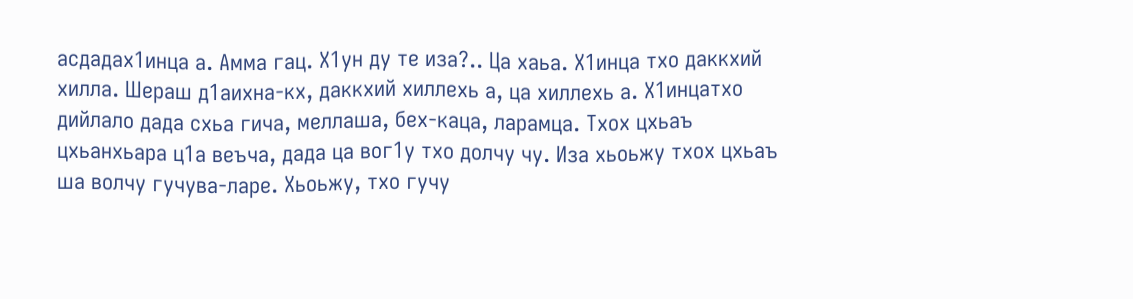асдадах1инца а. Амма гац. Х1ун ду те иза?.. Ца хаьа. Х1инца тхо даккхий хилла. Шераш д1аихна-кх, даккхий хиллехь а, ца хиллехь а. Х1инцатхо дийлало дада схьа гича, меллаша, бех-каца, ларамца. Тхох цхьаъ цхьанхьара ц1а веъча, дада ца вог1у тхо долчу чу. Иза хьоьжу тхох цхьаъ ша волчу гучува-ларе. Хьоьжу, тхо гучу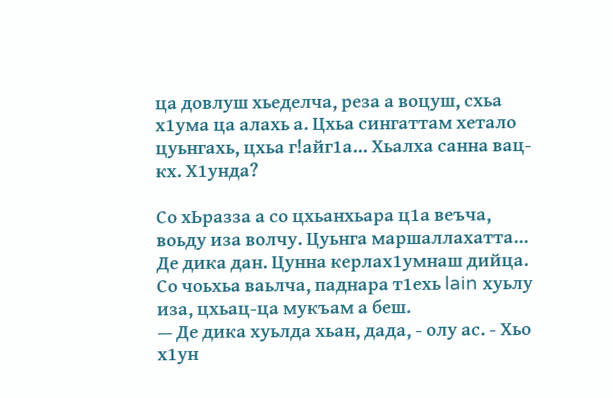ца довлуш хьеделча, реза а воцуш, схьа х1ума ца алахь а. Цхьа сингаттам хетало цуьнгахь, цхьа г!айг1а... Хьалха санна вац-кх. Х1унда?

Со хЬразза а со цхьанхьара ц1а веъча, воьду иза волчу. Цуьнга маршаллахатта... Де дика дан. Цунна керлах1умнаш дийца. Со чоьхьа ваьлча, паднара т1ехь lain хуьлу иза, цхьац-ца мукъам а беш.
— Де дика хуьлда хьан, дада, - олу ас. - Хьо х1ун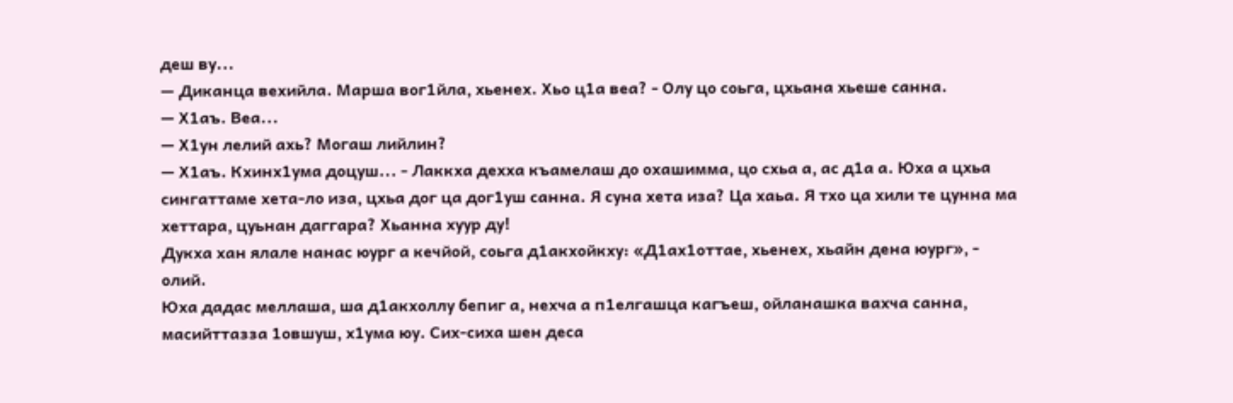деш ву...
— Диканца вехийла. Марша вог1йла, хьенех. Хьо ц1а веа? - Олу цо соьга, цхьана хьеше санна.
— Х1аъ. Веа...
— Х1ун лелий ахь? Могаш лийлин?
— Х1аъ. Кхинх1ума доцуш... - Лаккха дехха къамелаш до охашимма, цо схьа а, ас д1а а. Юха а цхьа сингаттаме хета-ло иза, цхьа дог ца дог1уш санна. Я суна хета иза? Ца хаьа. Я тхо ца хили те цунна ма хеттара, цуьнан даггара? Хьанна хуур ду!
Дукха хан ялале нанас юург а кечйой, соьга д1акхойкху: «Д1ах1оттае, хьенех, хьайн дена юург», - олий.
Юха дадас меллаша, ша д1акхоллу бепиг а, нехча а п1елгашца кагъеш, ойланашка вахча санна, масийттазза 1овшуш, х1ума юу. Сих-сиха шен деса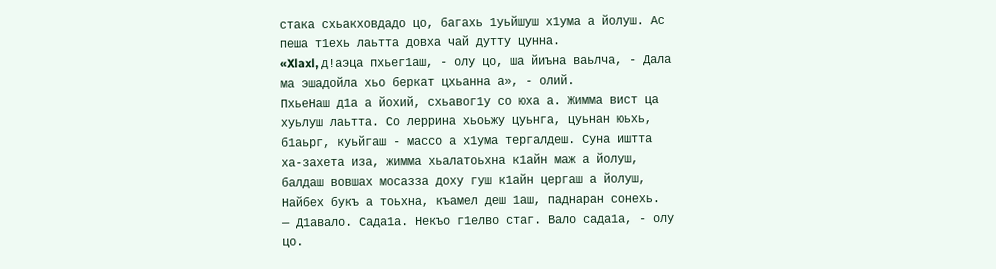стака схьакховдадо цо, багахь 1уьйшуш х1ума а йолуш. Ас пеша т1ехь лаьтта довха чай дутту цунна.
«Xlaxl, д!аэца пхьег1аш, - олу цо, ша йиъна ваьлча, - Дала ма эшадойла хьо беркат цхьанна а», - олий.
ПхьеНаш д1а а йохий, схьавог1у со юха а. Жимма вист ца хуьлуш лаьтта. Со леррина хьоьжу цуьнга, цуьнан юьхь, б1аьрг, куьйгаш - массо а х1ума тергалдеш. Суна иштта ха-захета иза, жимма хьалатоьхна к1айн маж а йолуш, балдаш вовшах мосазза доху гуш к1айн цергаш а йолуш, Найбех букъ а тоьхна, къамел деш 1аш, паднаран сонехь.
— Д1авало. Сада1а. Некъо г1елво стаг. Вало сада1а, - олу цо.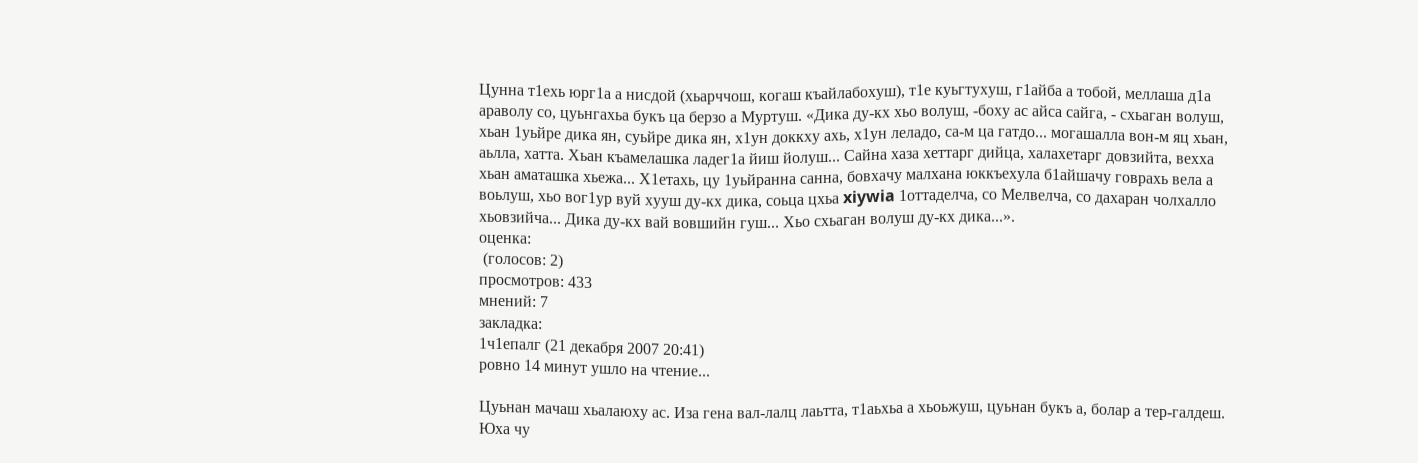Цунна т1ехь юрг1а а нисдой (хьарччош, когаш къайлабохуш), т1е куьгтухуш, г1айба а тобой, меллаша д1а араволу со, цуьнгахьа букъ ца берзо а Муртуш. «Дика ду-кх хьо волуш, -боху ас айса сайга, - схьаган волуш, хьан 1уьйре дика ян, суьйре дика ян, х1ун доккху ахь, х1ун леладо, са-м ца гатдо... могашалла вон-м яц хьан, аьлла, хатта. Хьан къамелашка ладег1а йиш йолуш... Сайна хаза хеттарг дийца, халахетарг довзийта, вехха хьан аматашка хьежа... Х1етахь, цу 1уьйранна санна, бовхачу малхана юккъехула б1айшачу говрахь вела а воьлуш, хьо вог1ур вуй хууш ду-кх дика, соьца цхьа xiywia 1оттаделча, со Мелвелча, со дахаран чолхалло хьовзийча... Дика ду-кх вай вовшийн гуш... Хьо схьаган волуш ду-кх дика...».
оценка:
 (голосов: 2)
просмотров: 433
мнений: 7
закладка:
1ч1епалг (21 декабря 2007 20:41)
ровно 14 минут ушло на чтение...

Цуьнан мачаш хьалаюху ас. Иза гена вал-лалц лаьтта, т1аьхьа а хьоьжуш, цуьнан букъ а, болар а тер-галдеш. Юха чу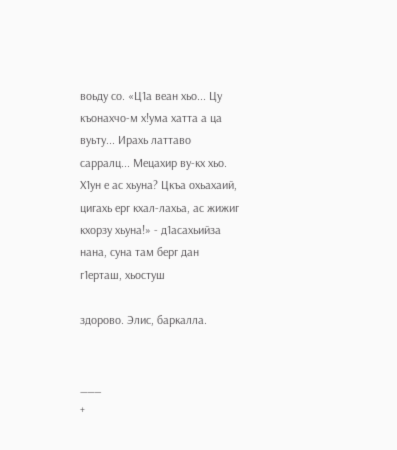воьду со. «Ц1а веан хьо... Цу къонахчо-м х!ума хатта а ца вуьту... Ирахь латтаво сарралц... Мецахир ву-кх хьо. Х1ун е ас хьуна? Цкъа охьахаий, цигахь ерг кхал-лахьа, ас жижиг кхорзу хьуна!» - д1асахьийза нана, суна там берг дан г1ерташ, хьостуш

здорово. Элис, баркалла.


___
+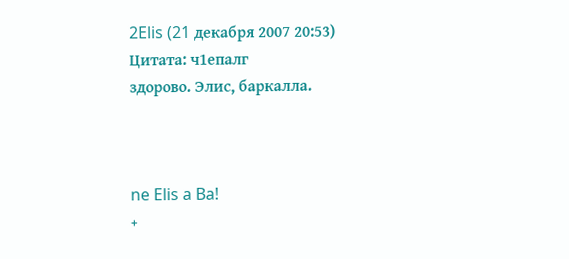2Elis (21 декабря 2007 20:53)
Цитата: ч1епалг
здорово. Элис, баркалла.



ne Elis a Ba!
+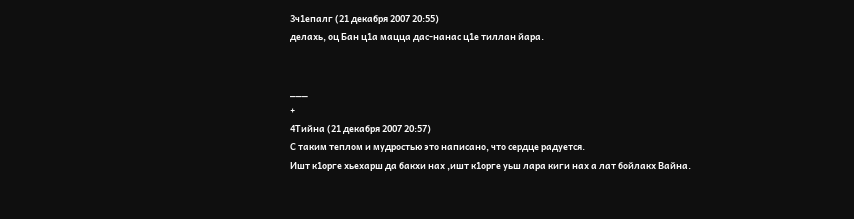3ч1епалг (21 декабря 2007 20:55)
делахь, оц Бан ц1а мацца дас-нанас ц1е тиллан йара.


___
+
4Тийна (21 декабря 2007 20:57)
С таким теплом и мудростью это написано, что сердце радуется.
Ишт к1орге хьехарш да бакхи нах ,ишт к1орге уьш лара киги нах а лат бойлакх Вайна.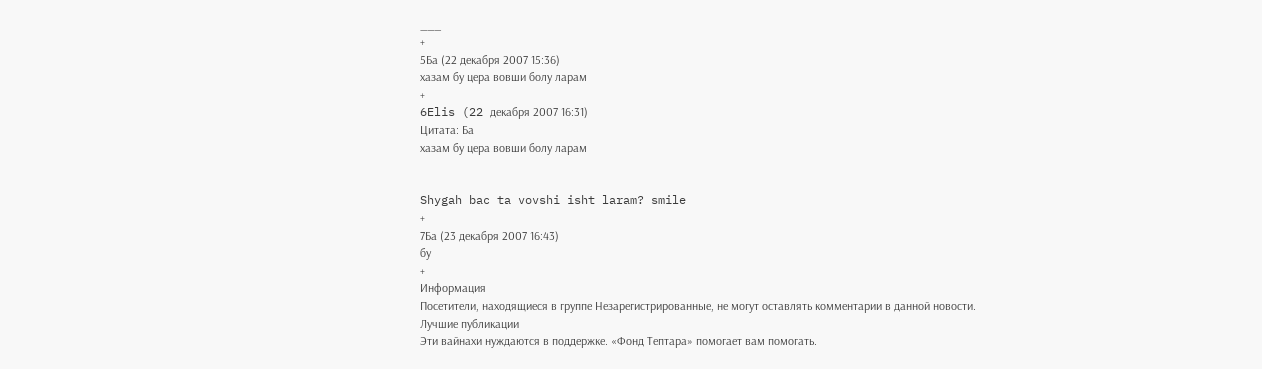___
+
5Ба (22 декабря 2007 15:36)
хазам бу цера вовши болу ларам
+
6Elis (22 декабря 2007 16:31)
Цитата: Ба
хазам бу цера вовши болу ларам


Shygah bac ta vovshi isht laram? smile
+
7Ба (23 декабря 2007 16:43)
бу
+
Информация
Посетители, находящиеся в группе Незарегистрированные, не могут оставлять комментарии в данной новости.
Лучшие публикации
Эти вайнахи нуждаются в поддержке. «Фонд Тептара» помогает вам помогать.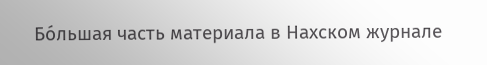Бóльшая часть материала в Нахском журнале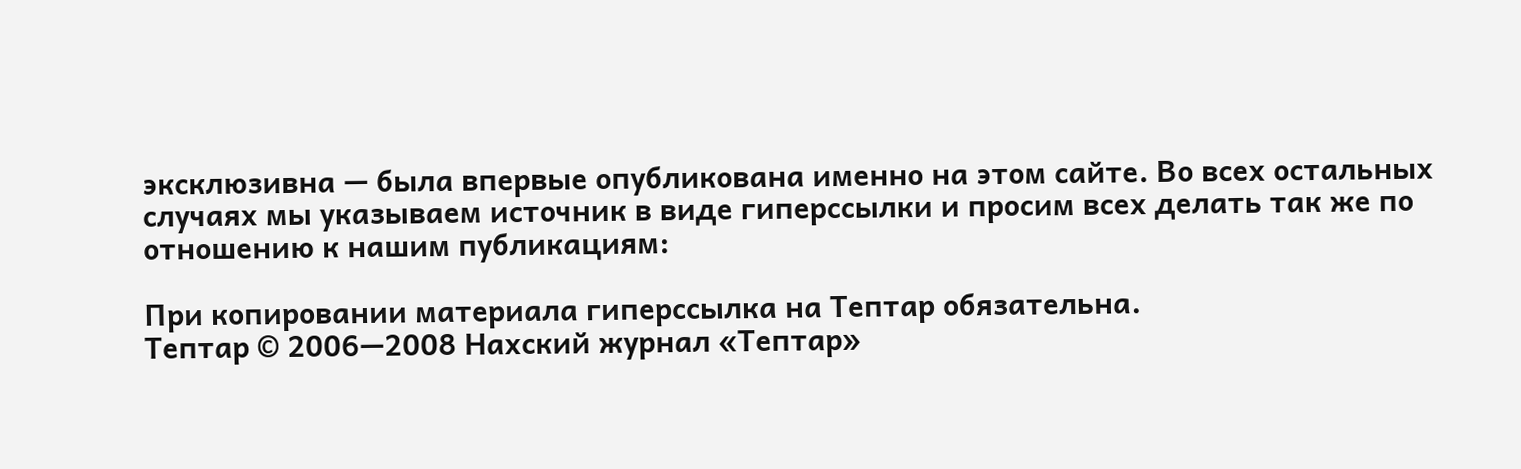эксклюзивна — была впервые опубликована именно на этом сайте. Во всех остальных случаях мы указываем источник в виде гиперссылки и просим всех делать так же по отношению к нашим публикациям:

При копировании материала гиперссылка на Тептар обязательна.
Тептар © 2006—2008 Нахский журнал «Тептар»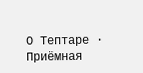О Тептаре · Приёмная